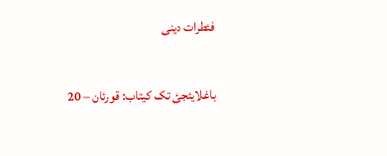فئطرات دینی

باغلایئجئ تک کیتاب: قورئان – 20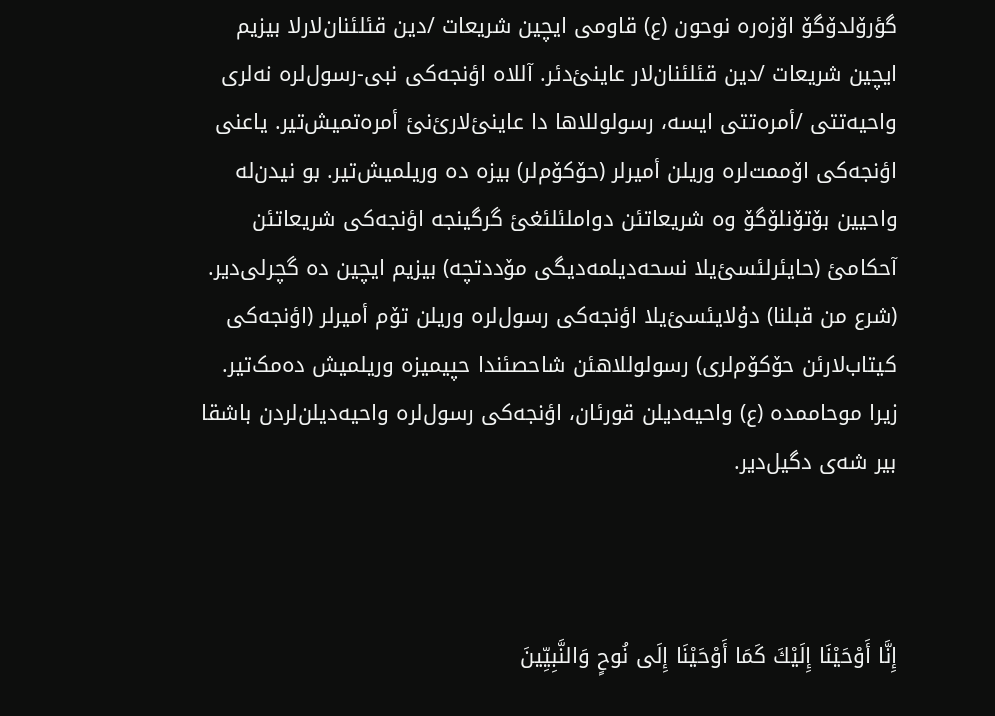گؤرۆلدۆگۆ اۆزەرە نوحون (ع) قاومی ایچین شریعات /دین قئلئنان‌لارلا بیزیم ایچین شریعات /دین قئلئنان‌لار عاینئ‌دئر. آللاە اؤنجەکی نبی-رسول‌لرە نەلری واحیەتتی /أمرەتتی ایسە، رسولوللاها دا عاینئ‌لارئ‌نئ أمرەتمیش‌تیر. یاعنی اؤنجەکی اۆممت‌لرە وریلن أمیرلر (حۆکۆم‌لر) بیزە دە وریلمیش‌تیر. بو نیدن‌لە واحیین بۆتۆنلۆگۆ وە شریعاتئن دواملئلئغئ گرگینجە اؤنجەکی شریعاتئن آحکامئ (حایئرلئسئ‌یلا نسحەدیلمەدیگی مۆددتچە) بیزیم ایچین دە گچرلی‌دیر. (شرع من قبلنا) دۇلایئسئ‌یلا اؤنجەکی رسول‌لرە وریلن تۆم أمیرلر (اؤنجەکی کیتاب‌لارئن حۆکۆم‌لری) رسولوللاهئن شاحصئندا حپیمیزە وریلمیش دەمک‌تیر. زیرا موحاممدە (ع) واحیەدیلن قورئان، اؤنجەکی رسول‌لرە واحیەدیلن‌لردن باشقا بیر شەی دگیل‌دیر.



إِنَّا أَوْحَيْنَا إِلَيْكَ كَمَا أَوْحَيْنَا إِلَى نُوحٍ وَالنَّبِيِّينَ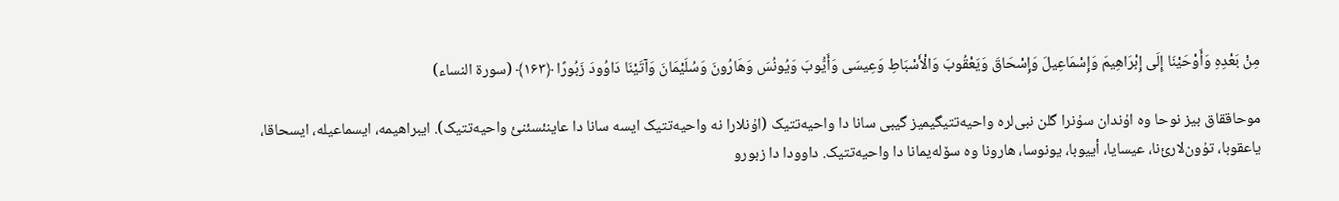مِنْ بَعْدِهِ وَأَوْحَيْنَا إِلَى إِبْرَاهِيمَ وَإِسْمَاعِيلَ وَإِسْحَاقَ وَيَعْقُوبَ وَالْأَسْبَاطِ وَعِيسَى وَأَيُّوبَ وَيُونُسَ وَهَارُونَ وَسُلَيْمَانَ وَآتَيْنَا دَاوُودَ زَبُورًا ﴿۱۶۳﴾ (سورة النساء)

موحاققاق بیز نوحا وە اۇندان سۇنرا گلن نبی‌لرە واحیەتتیگیمیز گیبی سانا دا واحیەتتیک (اۇنلارا نە واحیەتتیک ایسە سانا دا عاینئسئنئ واحیەتتیک). ایبراهیمە، ایسماعیلە، ایسحاقا، یاعقوبا، تۇون‌لارئ‌نا، عیسایا، أییوبا، یونوسا، هارونا وە سۆلەیمانا دا واحیەتتیک. داوودا دا زبورو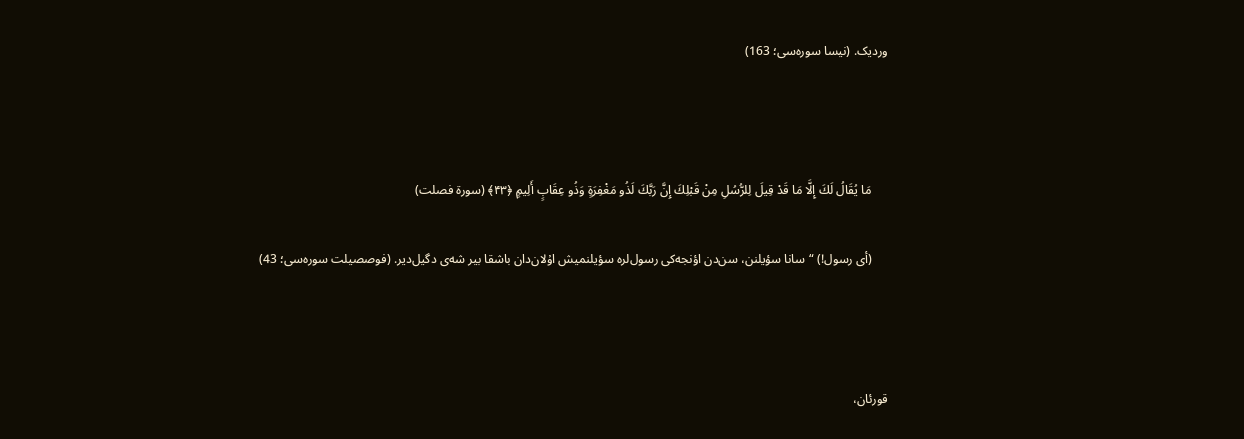وردیک. (نیسا سورەسی؛ 163)



     مَا يُقَالُ لَكَ إِلَّا مَا قَدْ قِيلَ لِلرُّسُلِ مِنْ قَبْلِكَ إِنَّ رَبَّكَ لَذُو مَغْفِرَةٍ وَذُو عِقَابٍ أَلِيمٍ ﴿۴۳﴾ (سورة فصلت)

     (أی رسول!) “سانا سؤیلنن، سن‌دن اؤنجەکی رسول‌لرە سؤیلنمیش اۇلان‌دان باشقا بیر شەی دگیل‌دیر. (فوصصیلت سورەسی؛ 43)



قورئان،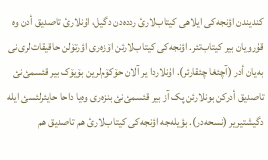کندیندن اؤنجەکی ایلاهی کیتاب‌لارئ رددەدن دگیل، اۇنلارئ تاصدیق أدن وە قۇرویان بیر کیتاب‌تئر. اؤنجەکی کیتاب‌لارئن اۆزەری اؤرتۆلن حاقیقات‌لری‌نی بەیان أدر (آچئغا چئقارئر). اۇنلاردا یر آلان حۆکۆم‌لرین بۆیۆک بیر قئسمئ‌نئ تاصدیق أدرکن بونلارئن پک آز بیر قئسمئ‌نئ بنزەری وەیا داحا حایئرلئسئ ایلە دگیشتیریر (نسحەدر). بؤیلەجە اؤنجەکی کیتاب‌لارئ هم تاصدیق هم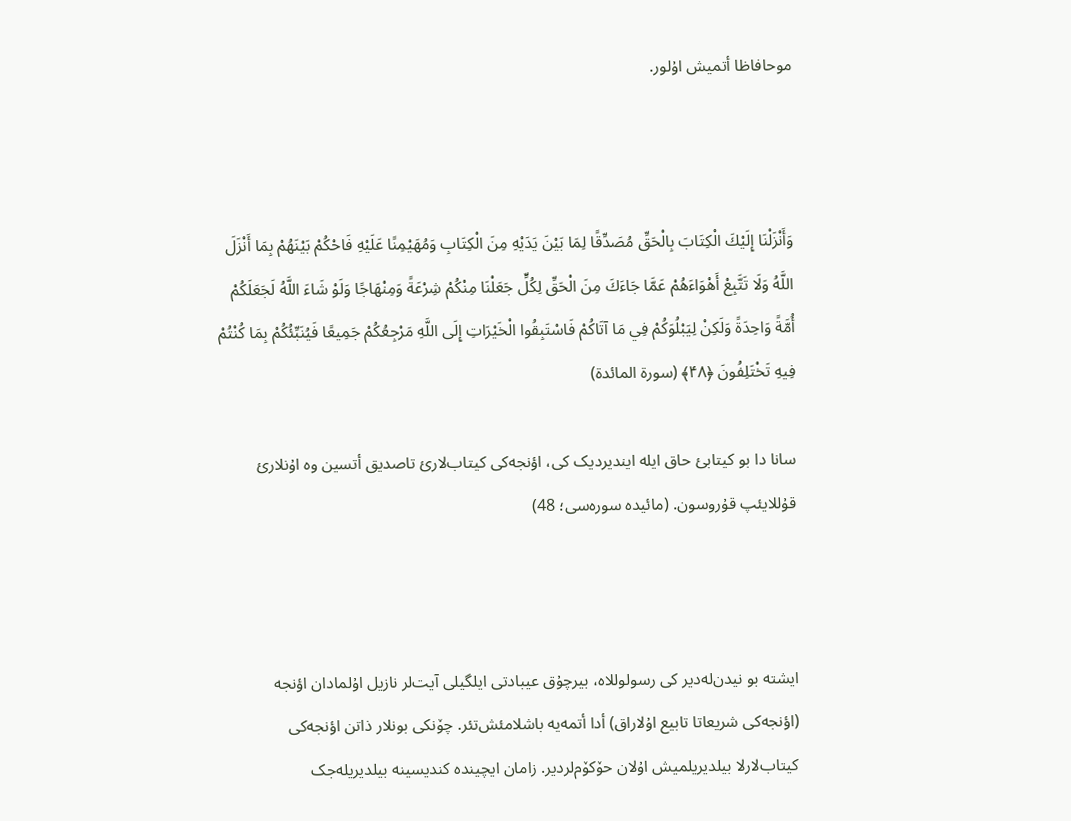موحافاظا أتمیش اۇلور.



وَأَنْزَلْنَا إِلَيْكَ الْكِتَابَ بِالْحَقِّ مُصَدِّقًا لِمَا بَيْنَ يَدَيْهِ مِنَ الْكِتَابِ وَمُهَيْمِنًا عَلَيْهِ فَاحْكُمْ بَيْنَهُمْ بِمَا أَنْزَلَ اللَّهُ وَلَا تَتَّبِعْ أَهْوَاءَهُمْ عَمَّا جَاءَكَ مِنَ الْحَقِّ لِكُلٍّ جَعَلْنَا مِنْكُمْ شِرْعَةً وَمِنْهَاجًا وَلَوْ شَاءَ اللَّهُ لَجَعَلَكُمْ أُمَّةً وَاحِدَةً وَلَكِنْ لِيَبْلُوَكُمْ فِي مَا آتَاكُمْ فَاسْتَبِقُوا الْخَيْرَاتِ إِلَى اللَّهِ مَرْجِعُكُمْ جَمِيعًا فَيُنَبِّئُكُمْ بِمَا كُنْتُمْ فِيهِ تَخْتَلِفُونَ ﴿۴۸﴾ (سورة المائدة)

سانا دا بو کیتابئ حاق ایلە ایندیردیک کی، اؤنجەکی کیتاب‌لارئ تاصدیق أتسین وە اۇنلارئ قۇللایئپ قۇروسون. (مائیدە سورەسی؛ 48)



ایشتە بو نیدن‌لەدیر کی رسولوللاە، بیرچۇق عیبادتی ایلگیلی آیت‌لر نازیل اۇلمادان اؤنجە (اؤنجەکی شریعاتا تابیع اۇلاراق) أدا أتمەیە باشلامئش‌تئر. چۆنکی بونلار ذاتن اؤنجەکی کیتاب‌لارلا بیلدیریلمیش اۇلان حۆکۆم‌لردیر. زامان ایچیندە کندیسینە بیلدیریلەجک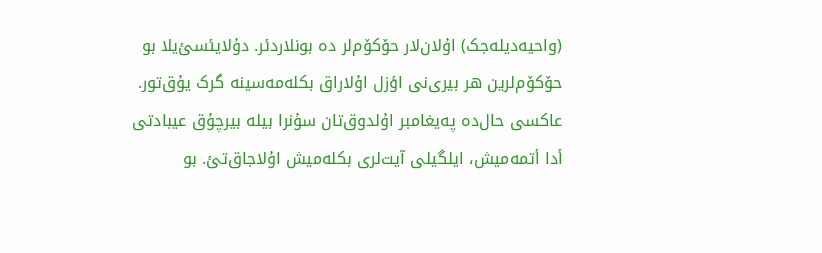(واحیەدیلەجک) اۇلان‌لار حۆکۆم‌لر دە بونلاردئر. دۇلایئسئ‌یلا بو حۆکۆم‌لرین هر بیری‌نی اؤزل اۇلاراق بکلەمەسینە گرک یۇق‌تور. عاکسی حال‌دە پەیغامبر اۇلدوق‌تان سۇنرا بیلە بیرچۇق عیبادتی أدا أتمەمیش، ایلگیلی آیت‌لری بکلەمیش اۇلاجاق‌تئ. بو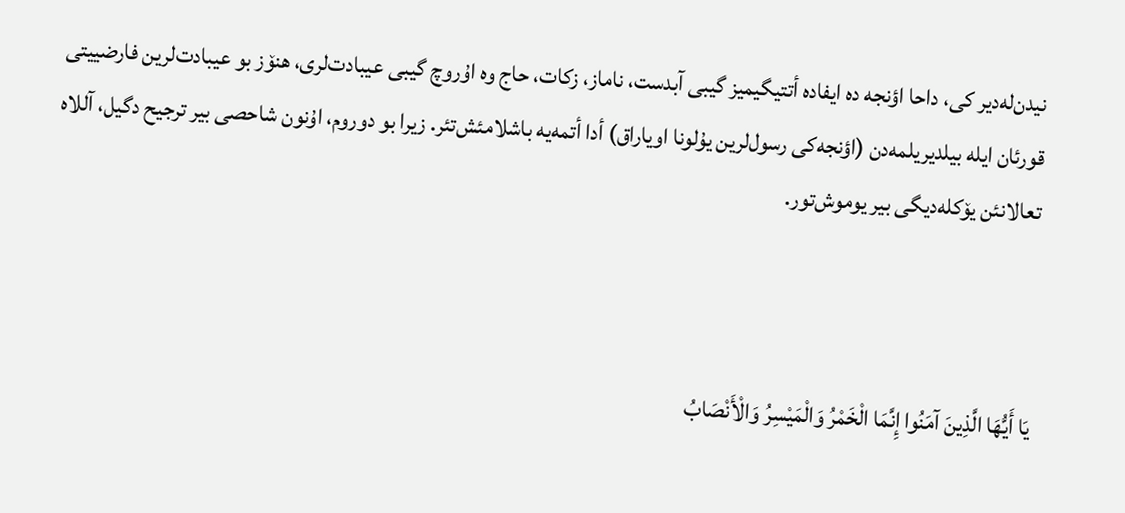نیدن‌لەدیر کی، داحا اؤنجە دە ایفادە أتتیگیمیز گیبی آبدست، ناماز، زکات، حاج وە اۇروچ گیبی عیبادت‌لری، هنۆز بو عیبادت‌لرین فارضییتی قورئان ایلە بیلدیریلمەدن (اؤنجەکی رسول‌لرین یۇلونا اویاراق) أدا أتمەیە باشلامئش‌تئر. زیرا بو دوروم، اۇنون شاحصی بیر ترجیح دگیل، آللاە تعالانئن یۆکلەدیگی بیر یوموش‌تور.



يَا أَيُّهَا الَّذِينَ آمَنُوا إِنَّمَا الْخَمْرُ وَالْمَيْسِرُ وَالْأَنْصَابُ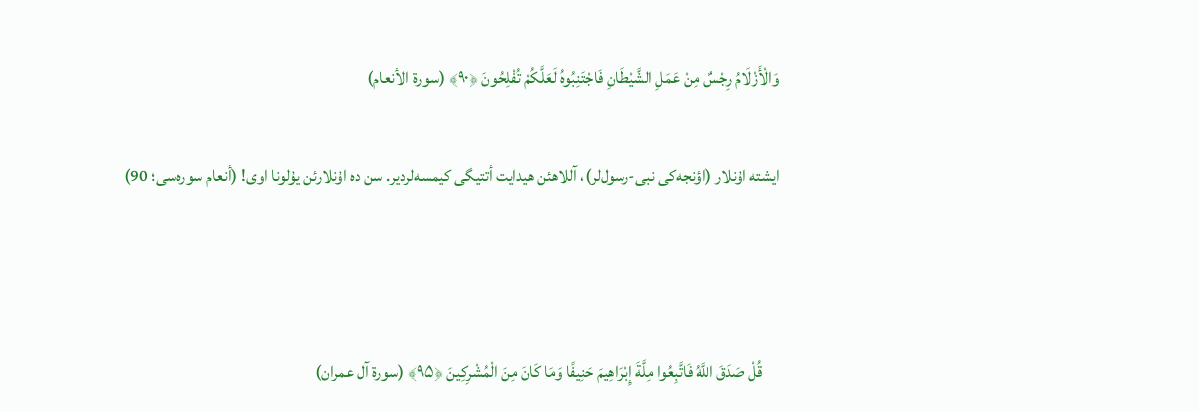وَالْأَزْلَامُ رِجْسٌ مِنْ عَمَلِ الشَّيْطَانِ فَاجْتَنِبُوهُ لَعَلَّكُمْ تُفْلِحُونَ ﴿۹۰﴾ (سورة الأنعام)

ایشتە اۇنلار (اؤنجەکی نبی-رسول‌لر)، آللاهئن هیدایت أتتیگی کیمسەلردیر. سن دە اۇنلارئن یۇلونا اوی! (أنعام سورەسی؛ 90)



     قُلْ صَدَقَ اللَّهُ فَاتَّبِعُوا مِلَّةَ إِبْرَاهِيمَ حَنِيفًا وَمَا كَانَ مِنَ الْمُشْرِكِينَ ﴿۹۵﴾ (سورة آل عمران)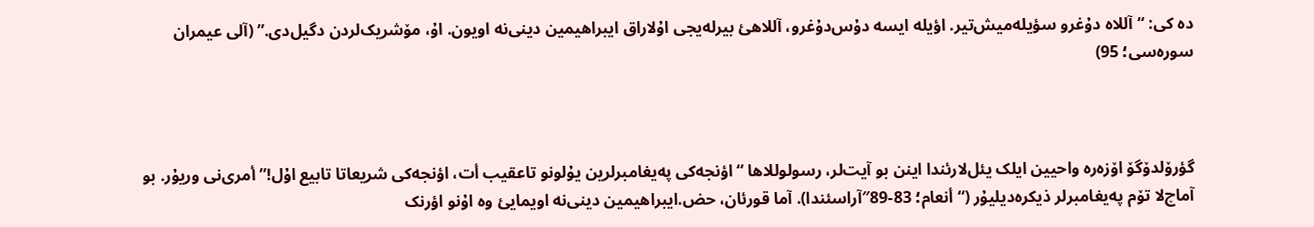دە کی: “آللاە دۇغرو سؤیلەمیش‌تیر. اؤیلە ایسە دۇس‌دۇغرو، آللاهئ بیرلەیجی اۇلاراق ایبراهیمین دینی‌نە اویون. اۇ، مۆشریک‌لردن دگیل‌دی.” (آلی عیمران سورەسی؛ 95)



گؤرۆلدۆگۆ اۆزەرە واحیین ایلک یئل‌لارئندا اینن بو آیت‌لر، رسولوللاها “اؤنجەکی پەیغامبرلرین یۇلونو تاعقیب أت، اؤنجەکی شریعاتا تابیع اۇل!” أمری‌نی وریۇر. بو آماچ‌لا تۆم پەیغامبرلر ذیکرەدیلیۇر (“أنعام؛ 83-89″آراسئندا). آما قورئان، حض.ایبراهیمین دینی‌نە اویمایئ وە اۇنو اؤرنک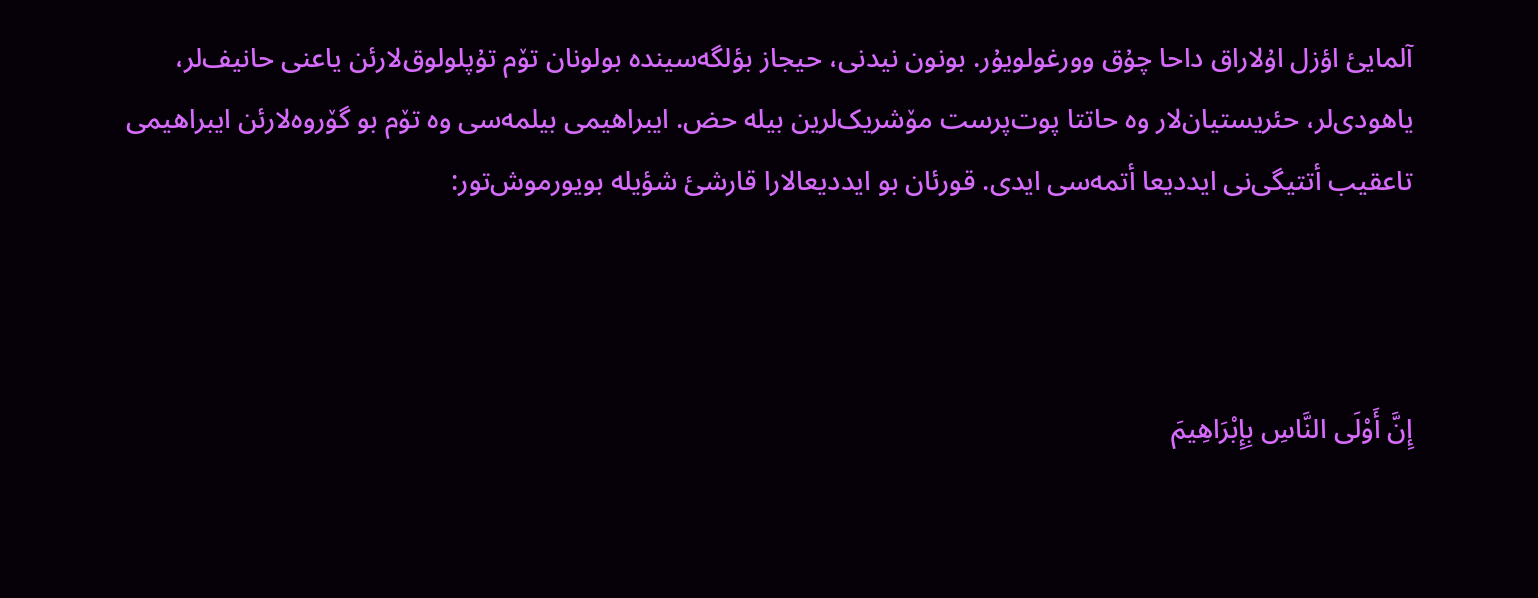آلمایئ اؤزل اۇلاراق داحا چۇق وورغولویۇر. بونون نیدنی، حیجاز بؤلگەسیندە بولونان تۆم تۇپلولوق‌لارئن یاعنی حانیف‌لر، یاهودی‌لر، حئریستیان‌لار وە حاتتا پوت‌پرست مۆشریک‌لرین بیلە حض. ایبراهیمی بیلمەسی وە تۆم بو گۆروەلارئن ایبراهیمی تاعقیب أتتیگی‌نی ایددیعا أتمەسی ایدی. قورئان بو ایددیعالارا قارشئ شؤیلە بویورموش‌تور:



إِنَّ أَوْلَى النَّاسِ بِإِبْرَاهِيمَ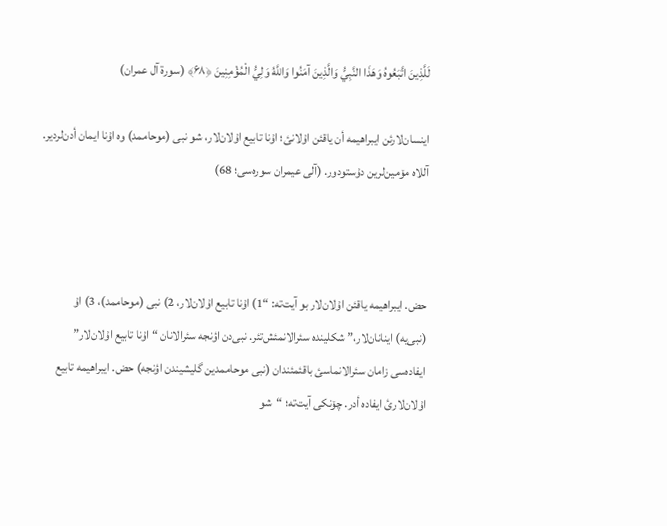لَلَّذِينَ اتَّبَعُوهُ وَهَذَا النَّبِيُّ وَالَّذِينَ آمَنُوا وَاللَّهُ وَلِيُّ الْمُؤْمِنِينَ ﴿۶۸﴾ (سورة آل عمران)

اینسان‌لارئن ایبراهیمە أن یاقئن اۇلانئ؛ اۇنا تابیع اۇلان‌لار، شو نبی (موحاممد) وە اۇنا ایمان أدن‌لردیر. آللاە مۆمین‌لرین دۇستودور. (آلی عیمران سورەسی؛ 68)



حض. ایبراهیمە یاقئن اۇلان‌لار بو آیت‌تە: “1) اۇنا تابیع اۇلان‌لار، 2) نبی (موحاممد)، 3) اۇ (نبی‌یە) اینانان‌لار،” شکلیندە سئرالانمئش‌تئر. نبی‌دن اؤنجە سئرالانان “اۇنا تابیع اۇلان‌لار” ایفادەسی زامان سئرالانماسئ باقئمئندان (نبی موحاممدین گلیشیندن اؤنجە) حض. ایبراهیمە تابیع اۇلان‌لارئ ایفادە أدر. چۆنکی آیت‌تە؛ “شو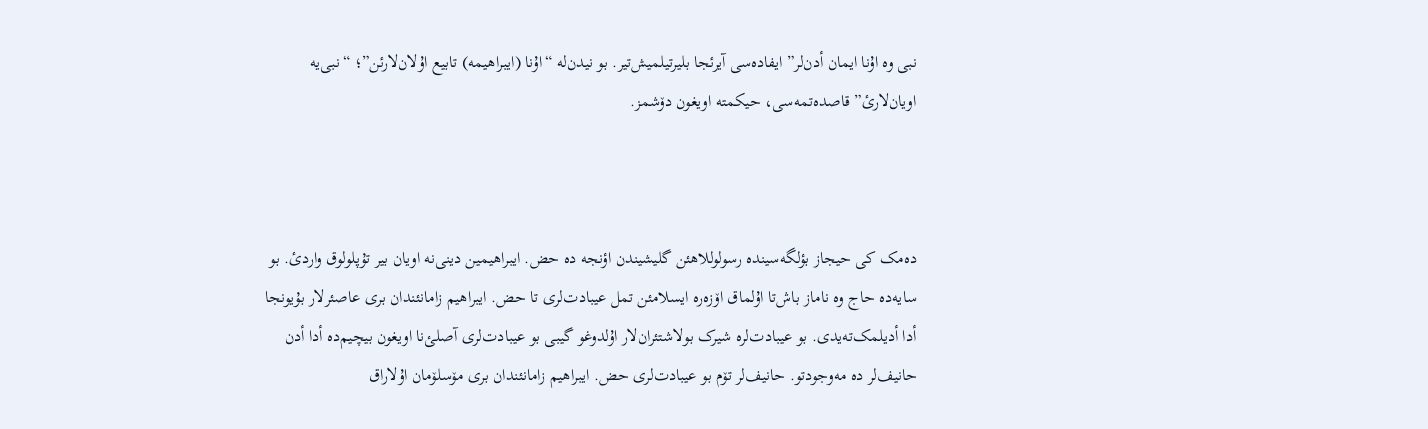نبی وە اۇنا ایمان أدن‌لر” ایفادەسی آیرئجا بلیرتیلمیش‌تیر. بو نیدن‌لە “اۇنا (ایبراهیمە) تابیع اۇلان‌لارئن”؛ “نبی‌یە اویان‌لارئ” قاصدەتمەسی، حیکمتە اویغون دۆشمز.



دەمک کی حیجاز بؤلگەسیندە رسولوللاهئن گلیشیندن اؤنجە دە حض. ایبراهیمین دینی‌نە اویان بیر تۇپلولوق واردئ. بو سایەدە حاج وە ناماز باش‌تا اۇلماق اۆزەرە ایسلامئن تمل عیبادت‌لری تا حض. ایبراهیم زامانئندان بری عاصئرلار بۇیونجا أدا أدیلمک‌تەیدی. بو عیبادت‌لرە شیرک بولاشتئران‌لار اۇلدوغو گیبی بو عیبادت‌لری آصلئ‌نا اویغون بیچیم‌دە أدا أدن حانیف‌لر دە مەوجودتو. حانیف‌لر تۆم بو عیبادت‌لری حض. ایبراهیم زامانئندان بری مۆسلۆمان اۇلاراق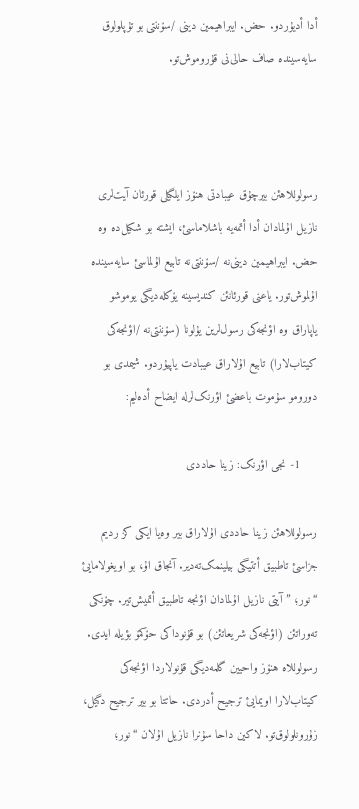أدا أدیۇردو. حض. ایبراهیمین دینی /سۆننتی بو تۇپلولوق سایەسیندە صاف حالی‌نی قۇروموش‌تو.



رسولوللاهئن بیرچۇق عیبادتی هنۆز ایلگیلی قورئان آیت‌لری نازیل اۇلمادان أدا أتمەیە باشلاماسئ، ایشتە بو شکیل‌دە وە حض. ایبراهیمین دینی‌نە /سۆننتی‌نە تابیع اۇلماسئ سایەسیندە اۇلموش‌تور. یاعنی قورئانئن کندیسینە یۆکلەدیگی یوموشو یاپاراق وە اؤنجەکی رسول‌لرین یۇلونا (سۆننتی‌نە /اؤنجەکی کیتاب‌لارا) تابیع اۇلاراق عیبادت یاپیۇردو. شیمدی بو دورومو سۇموت باعضئ اؤرنک‌لرلە ایضاح أدەلیم:

     1- نجی اؤرنک: زینا حاددی

رسولوللاهئن زینا حاددی اۇلاراق بیر وەیا ایکی کز ردیم جزاسئ تاطبیق أتتیگی بیلینمک‌تەدیر. آنجاق اۇ، بو اویغولامایئ “نور؛ ” آیتی نازیل اۇلمادان اؤنجە تاطبیق أتمیش‌تیر. چۆنکی تەوراتئن (اؤنجەکی شریعاتئن) بو قۇنوداکی حۆکمۆ بؤیلە ایدی. رسولوللاە هنۆز واحیین گلمەدیگی قۇنولاردا اؤنجەکی کیتاب‌لارا اویمایئ ترجیح أدردی. حاتتا بو بیر ترجیح دگیل، زۇرونلولوق‌تو. لاکین داحا سۇنرا نازیل اۇلان “نور؛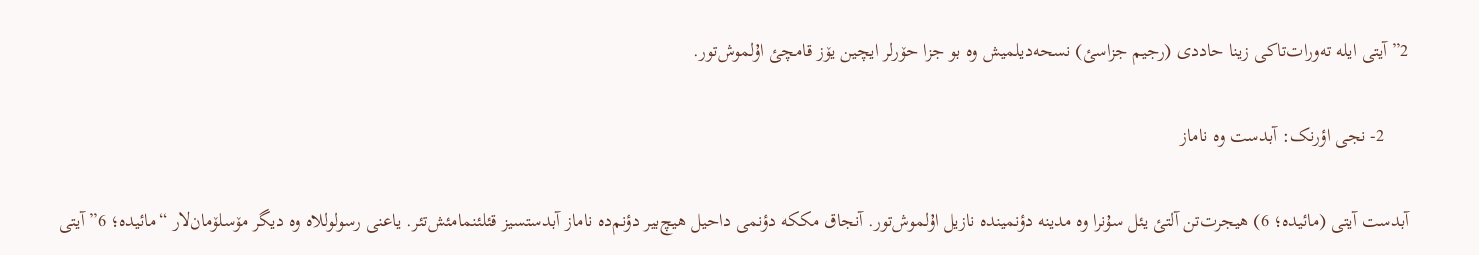2” آیتی ایلە تەورات‌تاکی زینا حاددی (رجیم جزاسئ) نسحەدیلمیش وە بو جزا حۆرلر ایچین یۆز قامچئ اۇلموش‌تور.

     2- نجی اؤرنک: آبدست وە ناماز

آبدست آیتی (مائیدە؛ 6) هیجرت‌تن آلتئ یئل سۇنرا وە مدینە دؤنمیندە نازیل اۇلموش‌تور. آنجاق مککە دؤنمی داحیل هیچ‌بیر دؤنم‌دە ناماز آبدستسیز قئلئنمامئش‌تئر. یاعنی رسولوللاە وە دیگر مۆسلۆمان‌لار “مائیدە؛ 6” آیتی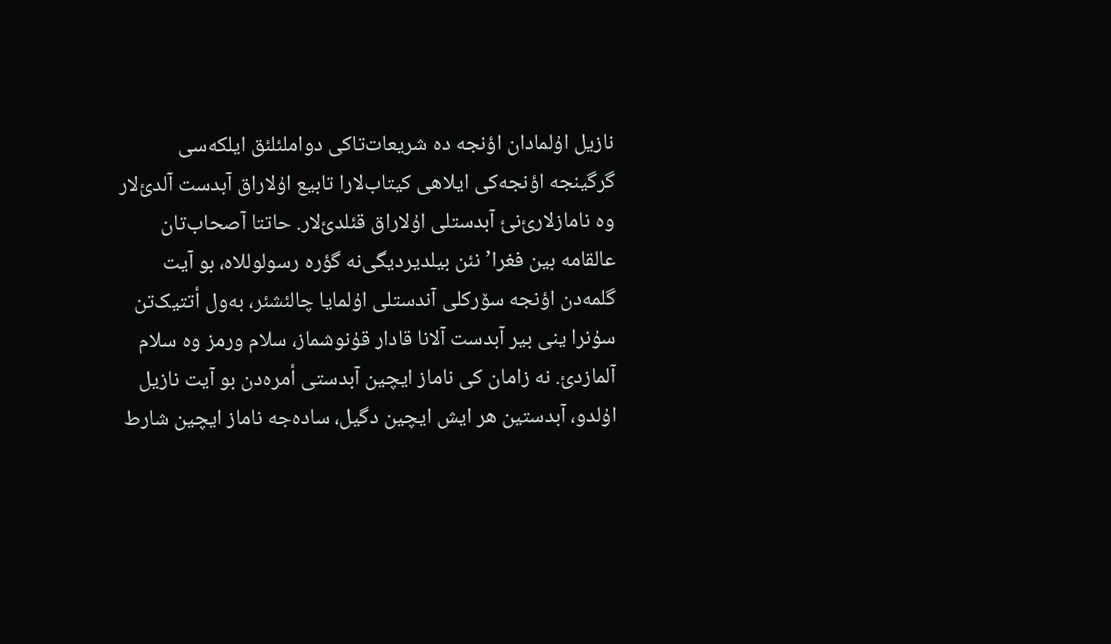نازیل اۇلمادان اؤنجە دە شریعات‌تاکی دواملئلئق ایلکەسی گرگینجە اؤنجەکی ایلاهی کیتاب‌لارا تابیع اۇلاراق آبدست آلدئ‌لار وە نامازلارئ‌نئ آبدستلی اۇلاراق قئلدئ‌لار. حاتتا آصحاب‌تان عالقامە بین فغرا’نئن بیلدیردیگی‌نە گؤرە رسولوللاە، بو آیت گلمەدن اؤنجە سۆرکلی آندستلی اۇلمایا چالئشئر، بەول أتتیک‌تن سۇنرا ینی بیر آبدست آلانا قادار قۇنوشماز، سلام ورمز وە سلام آلمازدئ. نە زامان کی ناماز ایچین آبدستی أمرەدن بو آیت نازیل اۇلدو، آبدستین هر ایش ایچین دگیل، سادەجە ناماز ایچین شارط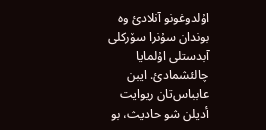اۇلدوغونو آنلادئ وە بوندان سۇنرا سۆرکلی آبدستلی اۇلمایا چالئشمادئ. ایبن عابباس‌تان ریوایت أدیلن شو حادیث، بو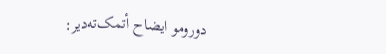دورومو ایضاح أتمک‌تەدیر: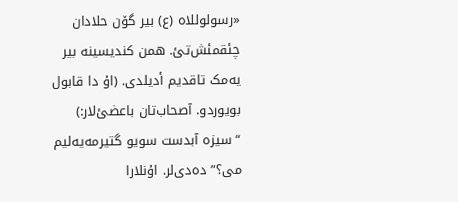«رسولوللاە (ع) بیر گۆن حلادان چئقمئش‌تئ. همن کندیسینە بیر یەمک تاقدیم أدیلدی. (اۇ دا قابول بویوردو. آصحاب‌تان باعضئ‌لار:) “سیزە آبدست سویو گتیرمەیەلیم می؟” دەدی‌لر. اۇنلارا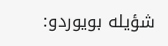شؤیلە بویوردو: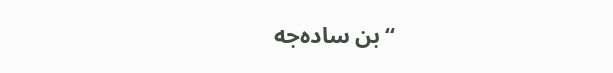“بن سادەجە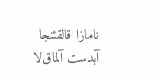نامازا قالقئنجا آبدست آلماق‌لا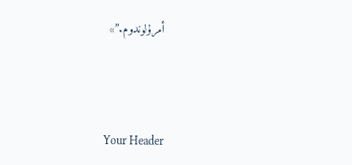أمرۇلوندوم.”»



Your Header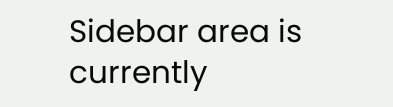Sidebar area is currently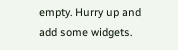empty. Hurry up and add some widgets.